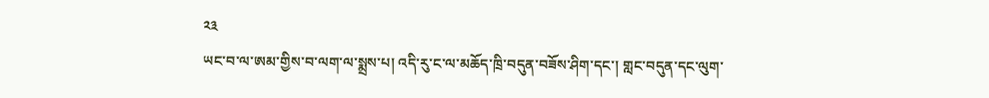༢༣
ཡང་བ་ལ་ཨམ་གྱིས་བ་ལག་ལ་སྨྲས་པ། འདི་རུ་ང་ལ་མཆོད་ཁྲི་བདུན་བཟོས་ཤིག་དང་། གླང་བདུན་དང་ལུག་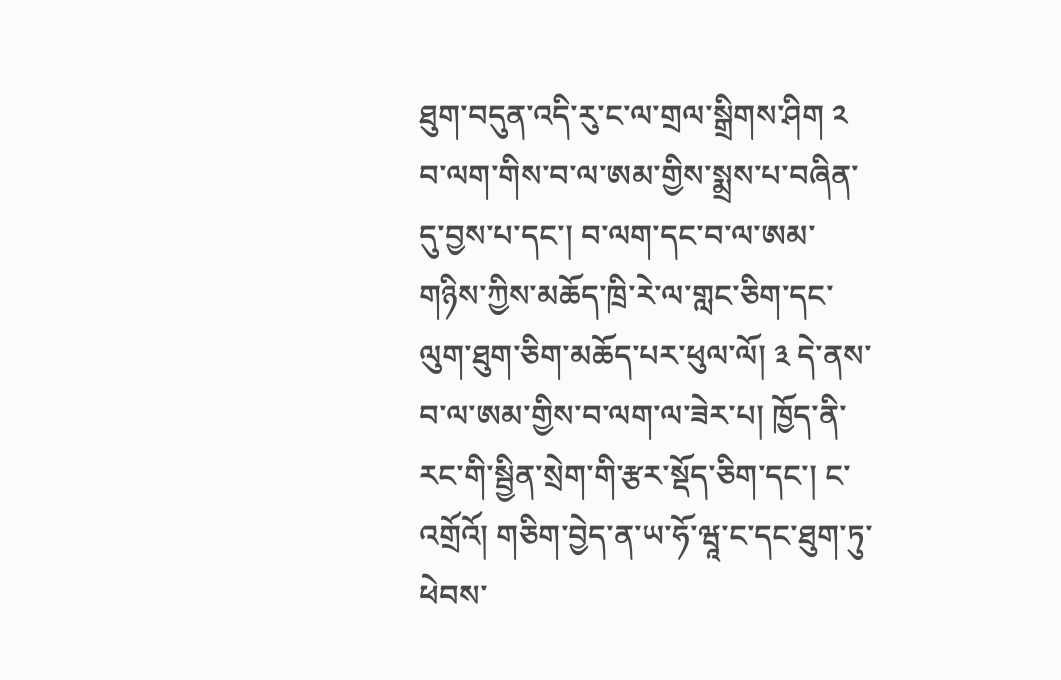ཐུག་བདུན་འདི་རུ་ང་ལ་གྲལ་སྒྲིགས་ཤིག ༢ བ་ལག་གིས་བ་ལ་ཨམ་གྱིས་སྨྲས་པ་བཞིན་དུ་བྱས་པ་དང་། བ་ལག་དང་བ་ལ་ཨམ་གཉིས་ཀྱིས་མཆོད་ཁྲི་རེ་ལ་གླང་ཅིག་དང་ལུག་ཐུག་ཅིག་མཆོད་པར་ཕུལ་ལོ། ༣ དེ་ནས་བ་ལ་ཨམ་གྱིས་བ་ལག་ལ་ཟེར་པ། ཁྱོད་ནི་རང་གི་སྦྱིན་སྲེག་གི་རྩར་སྡོད་ཅིག་དང་། ང་འགྲོའོ། གཅིག་བྱེད་ན་ཡ་ཧོ་ཝཱ་ང་དང་ཐུག་ཏུ་ཕེབས་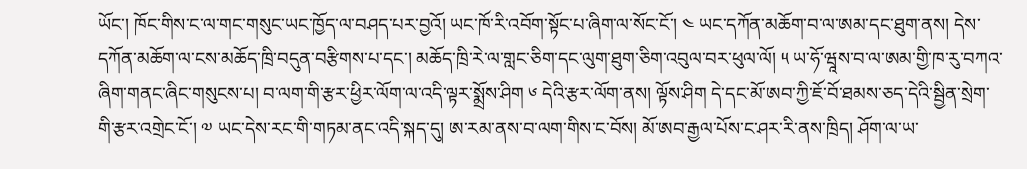ཡོང་། ཁོང་གིས་ང་ལ་གང་གསུང་ཡང་ཁྱོད་ལ་བཤད་པར་བྱའོ། ཡང་ཁོ་རི་འབོག་སྟོང་པ་ཞིག་ལ་སོང་ངོ་། ༤ ཡང་དཀོན་མཆོག་བ་ལ་ཨམ་དང་ཐུག་ནས། དེས་དཀོན་མཆོག་ལ་ངས་མཆོད་ཁྲི་བདུན་བརྩིགས་པ་དང་། མཆོད་ཁྲི་རེ་ལ་གླང་ཅིག་དང་ལུག་ཐུག་ཅིག་འབུལ་བར་ཕུལ་ལོ། ༥ ཡ་ཧོ་ཝཱས་བ་ལ་ཨམ་གྱི་ཁ་རུ་བཀའ་ཞིག་གནང་ཞིང་གསུངས་པ། བ་ལག་གི་རྩར་ཕྱིར་ལོག་ལ་འདི་ལྟར་སྨྲོས་ཤིག ༦ དེའི་རྩར་ལོག་ནས། ལྟོས་ཤིག དེ་དང་མོ་ཨབ་ཀྱི་ཇོ་བོ་ཐམས་ཅད་དེའི་སྦྱིན་སྲེག་གི་རྩར་འགྲེང་ངོ་། ༧ ཡང་དེས་རང་གི་གཏམ་ནང་འདི་སྐད་དུ། ཨ་རམ་ནས་བ་ལག་གིས་ང་བོས། མོ་ཨབ་རྒྱལ་པོས་ང་ཤར་རི་ནས་ཁྲིད། ཤོག་ལ་ཡ་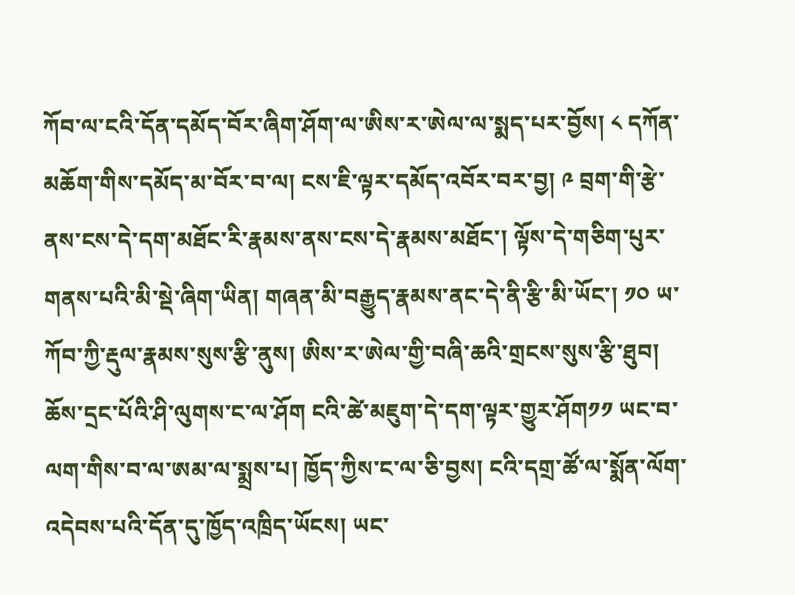ཀོབ་ལ་ངའི་དོན་དམོད་བོར་ཞིག་ཤོག་ལ་ཨིས་ར་ཨེལ་ལ་སྨད་པར་བྱོས། ༨ དཀོན་མཆོག་གིས་དམོད་མ་བོར་བ་ལ། ངས་ཇི་ལྟར་དམོད་འབོར་བར་བྱ། ༩ བྲག་གི་རྩེ་ནས་ངས་དེ་དག་མཐོང་རི་རྣམས་ནས་ངས་དེ་རྣམས་མཐོང་། ལྟོས་དེ་གཅིག་པུར་གནས་པའི་མི་སྡེ་ཞིག་ཡིན། གཞན་མི་བརྒྱུད་རྣམས་ནང་དེ་ནི་རྩི་མི་ཡོང་། ༡༠ ཡ་ཀོབ་ཀྱི་རྡུལ་རྣམས་སུས་རྩི་ནུས། ཨིས་ར་ཨེལ་གྱི་བཞི་ཆའི་གྲངས་སུས་རྩི་ཐུབ། ཆོས་དྲང་པོའི་ཤི་ལུགས་ང་ལ་ཤོག ངའི་ཚེ་མཇུག་དེ་དག་ལྟར་གྱུར་ཤོག༡༡ ཡང་བ་ལག་གིས་བ་ལ་ཨམ་ལ་སྨྲས་པ། ཁྱོད་ཀྱིས་ང་ལ་ཅི་བྱས། ངའི་དགྲ་ཚོ་ལ་སྨོན་ལོག་འདེབས་པའི་དོན་དུ་ཁྱོད་འཁྲིད་ཡོངས། ཡང་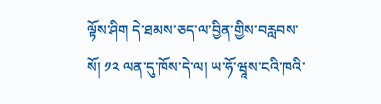ལྟོས་ཤིག དེ་ཐམས་ཅད་ལ་བྱིན་གྱིས་བརླབས་སོ། ༡༢ ལན་དུ་ཁོས་དེ་ལ། ཡ་ཧོ་ཝཱས་ངའི་ཁའི་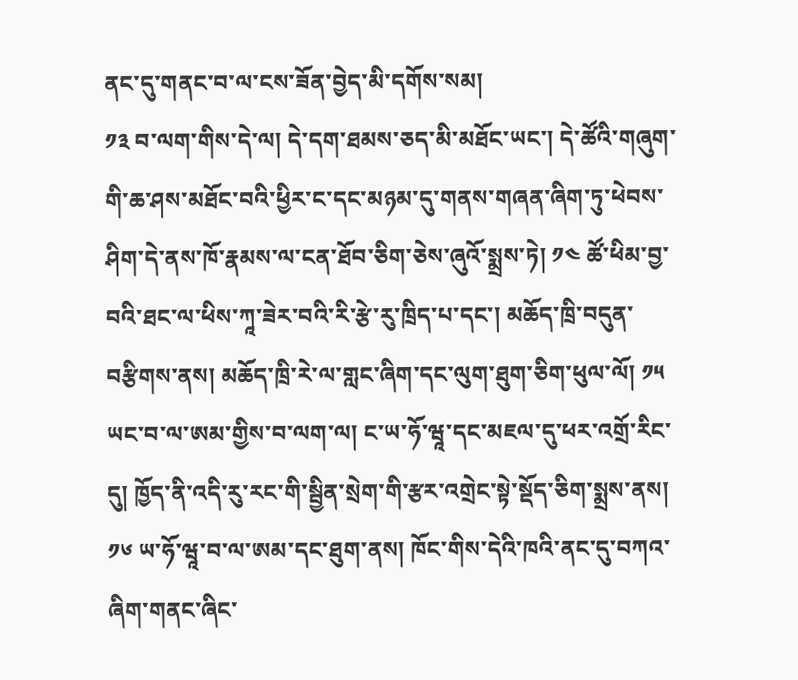ནང་དུ་གནང་བ་ལ་ངས་ཟོན་བྱེད་མི་དགོས་སམ།
༡༣ བ་ལག་གིས་དེ་ལ། དེ་དག་ཐམས་ཅད་མི་མཐོང་ཡང་། དེ་ཚོའི་གཞུག་གི་ཆ་ཤས་མཐོང་བའི་ཕྱིར་ང་དང་མཉམ་དུ་གནས་གཞན་ཞིག་ཏུ་ཕེབས་ཤིག་དེ་ནས་ཁོ་རྣམས་ལ་ངན་ཐོབ་ཅིག་ཅེས་ཞུའོ་སྨྲས་ཏེ། ༡༤ ཚོ་ཕིམ་བྱ་བའི་ཐང་ལ་ཕིས་ཀཱ་ཟེར་བའི་རི་རྩེ་རུ་ཁྲིད་པ་དང་། མཆོད་ཁྲི་བདུན་བརྩིགས་ནས། མཆོད་ཁྲི་རེ་ལ་གླང་ཞིག་དང་ལུག་ཐུག་ཅིག་ཕུལ་ལོ། ༡༥ ཡང་བ་ལ་ཨམ་གྱིས་བ་ལག་ལ། ང་ཡ་ཧོ་ཝཱ་དང་མཇལ་དུ་ཕར་འགྲོ་རིང་དུ། ཁྱོད་ནི་འདི་རུ་རང་གི་སྦྱིན་སྲེག་གི་རྩར་འགྲེང་སྟེ་སྡོད་ཅིག་སྨྲས་ནས། ༡༦ ཡ་ཧོ་ཝཱ་བ་ལ་ཨམ་དང་ཐུག་ནས། ཁོང་གིས་དེའི་ཁའི་ནང་དུ་བཀའ་ཞིག་གནང་ཞིང་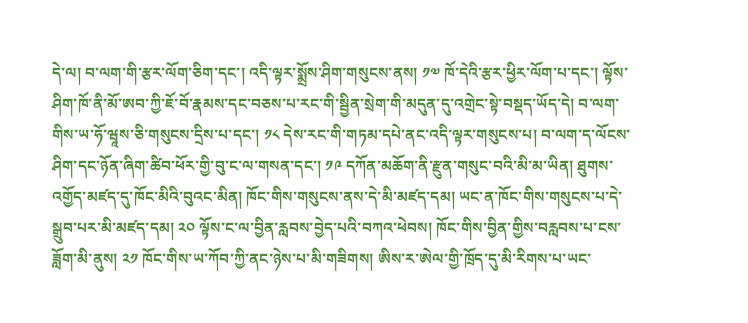དེ་ལ། བ་ལག་གི་རྩར་ལོག་ཅིག་དང་། འདི་ལྟར་སྨྲོས་ཤིག་གསུངས་ནས། ༡༧ ཁོ་དེའི་རྩར་ཕྱིར་ལོག་པ་དང་། ལྟོས་ཤིག་ཁོ་ནི་མོ་ཨབ་ཀྱི་ཇོ་བོ་རྣམས་དང་བཅས་པ་རང་གི་སྦྱིན་སྲེག་གི་མདུན་དུ་འགྲེང་སྟེ་བསྡད་ཡོད་དེ། བ་ལག་གིས་ཡ་ཧོ་ཝཱས་ཅི་གསུངས་དྲིས་པ་དང་། ༡༨ དེས་རང་གི་གཏམ་དཔེ་ནང་འདི་ལྟར་གསུངས་པ། བ་ལག་ད་ལོངས་ཤིག་དང་ཉོན་ཞིག་ཚིབ་ཕོར་གྱི་བུ་ང་ལ་གསན་དང་། ༡༩ དཀོན་མཆོག་ནི་རྫུན་གསུང་བའི་མི་མ་ཡིན། ཐུགས་འགྱོད་མཛད་དུ་ཁོང་མིའི་བུའང་མིན། ཁོང་གིས་གསུངས་ནས་དེ་མི་མཛད་དམ། ཡང་ན་ཁོང་གིས་གསུངས་པ་དེ་སྒྲུབ་པར་མི་མཛད་དམ། ༢༠ ལྟོས་ང་ལ་བྱིན་རླབས་བྱེད་པའི་བཀའ་ཕེབས། ཁོང་གིས་བྱིན་གྱིས་བརླབས་པ་ངས་ཟློག་མི་ནུས། ༢༡ ཁོང་གིས་ཡ་ཀོབ་ཀྱི་ནང་ཉེས་པ་མི་གཟིགས། ཨིས་ར་ཨེལ་གྱི་ཁྲོད་དུ་མི་རིགས་པ་ཡང་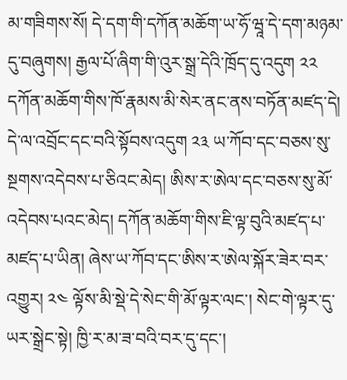མ་གཟིགས་སོ། དེ་དག་གི་དཀོན་མཆོག་ཡ་ཧོ་ཝཱ་དེ་དག་མཉམ་དུ་བཞུགས། རྒྱལ་པོ་ཞིག་གི་འུར་སྒྲ་དེའི་ཁྲོད་དུ་འདུག ༢༢ དཀོན་མཆོག་གིས་ཁོ་རྣམས་མི་སེར་ནང་ནས་བཏོན་མཛད་དེ། དེ་ལ་འབྲོང་དང་བའི་སྟོབས་འདུག ༢༣ ཡ་ཀོབ་དང་བཅས་སུ་སྔགས་འདེབས་པ་ཅིའང་མེད། ཨིས་ར་ཨེལ་དང་བཅས་སུ་མོ་འདེབས་པའང་མེད། དཀོན་མཆོག་གིས་ཇི་ལྟ་བུའི་མཛད་པ་མཛད་པ་ཡིན། ཞེས་ཡ་ཀོབ་དང་ཨིས་ར་ཨེལ་སྐོར་ཟེར་བར་འགྱུར། ༢༤ ལྟོས་མི་སྡེ་དེ་སེང་གི་མོ་ལྟར་ལང་། སེང་གེ་ལྟར་དུ་ཡར་སྒྲེང་སྟེ། ཁྱི་ར་མ་ཟ་བའི་བར་དུ་དང་།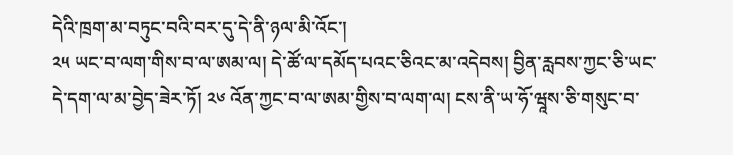དེའི་ཁྲག་མ་བཏུང་བའི་བར་དུ་དེ་ནི་ཉལ་མི་འོང་།
༢༥ ཡང་བ་ལག་གིས་བ་ལ་ཨམ་ལ། དེ་ཚོ་ལ་དམོད་པའང་ཅིའང་མ་འདེབས། བྱིན་རླབས་ཀྱང་ཅི་ཡང་དེ་དག་ལ་མ་བྱེད་ཟེར་ཏོ། ༢༦ འོན་ཀྱང་བ་ལ་ཨམ་གྱིས་བ་ལག་ལ། ངས་ནི་ཡ་ཧོ་ཝཱས་ཅི་གསུང་བ་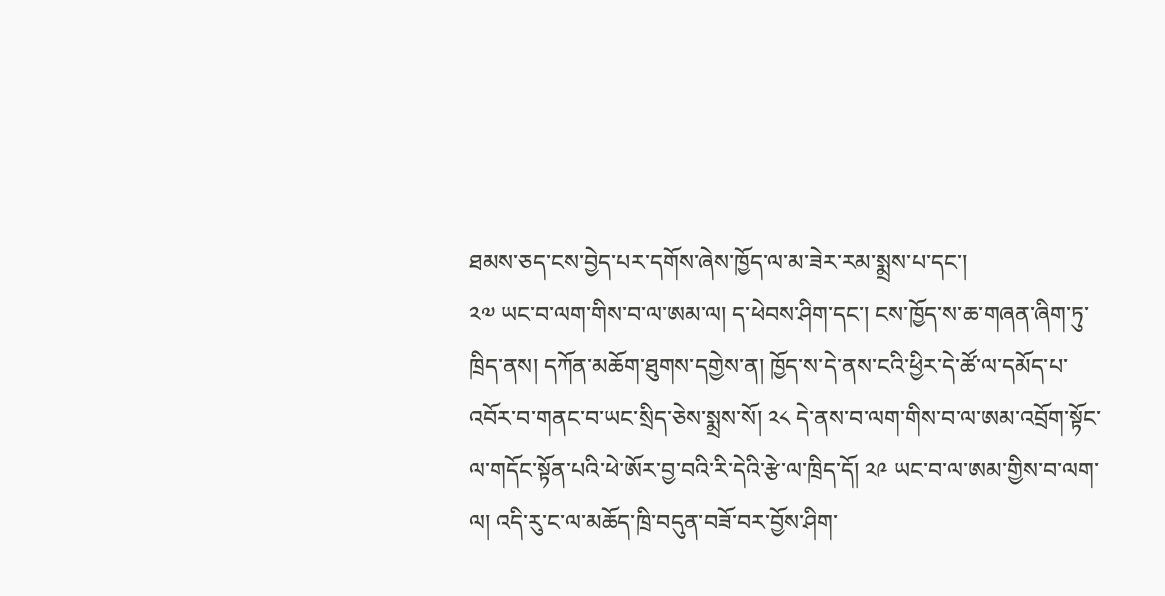ཐམས་ཅད་ངས་བྱེད་པར་དགོས་ཞེས་ཁྱོད་ལ་མ་ཟེར་རམ་སྨྲས་པ་དང་།
༢༧ ཡང་བ་ལག་གིས་བ་ལ་ཨམ་ལ། ད་ཕེབས་ཤིག་དང་། ངས་ཁྱོད་ས་ཆ་གཞན་ཞིག་ཏུ་ཁྲིད་ནས། དཀོན་མཆོག་ཐུགས་དགྱེས་ན། ཁྱོད་ས་དེ་ནས་ངའི་ཕྱིར་དེ་ཚོ་ལ་དམོད་པ་འབོར་བ་གནང་བ་ཡང་སྲིད་ཅེས་སྨྲས་སོ། ༢༨ དེ་ནས་བ་ལག་གིས་བ་ལ་ཨམ་འབྲོག་སྟོང་ལ་གདོང་སྟོན་པའི་ཕེ་ཨོར་བྱ་བའི་རི་དེའི་རྩེ་ལ་ཁྲིད་དོ། ༢༩ ཡང་བ་ལ་ཨམ་གྱིས་བ་ལག་ལ། འདི་རུ་ང་ལ་མཆོད་ཁྲི་བདུན་བཟོ་བར་བྱོས་ཤིག་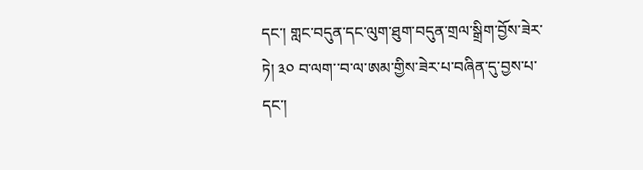དང་། གླང་བདུན་དང་ལུག་ཐུག་བདུན་གྲལ་སྒྲིག་བྱོས་ཟེར་ཏེ། ༣༠ བ་ལག་་བ་ལ་ཨམ་གྱིས་ཟེར་པ་བཞིན་དུ་བྱས་པ་དང་།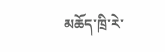མཆོད་ཁྲི་རེ་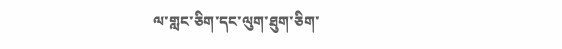ལ་གླང་ཅིག་དང་ལུག་ཐུག་ཅིག་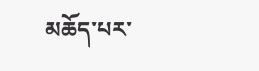མཆོད་པར་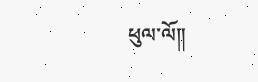ཕུལ་ལོ༎